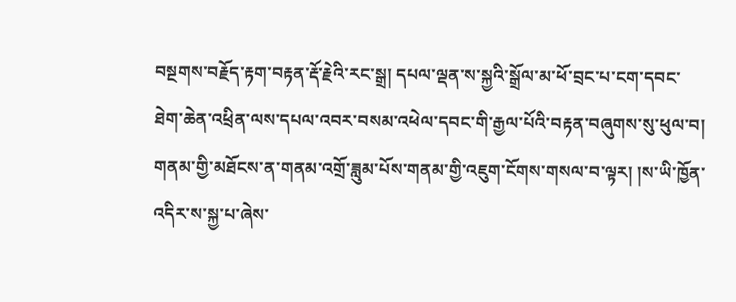བསྔགས་བརྗོད་རྟག་བརྟན་རྡོ་རྗེའི་རང་སྒྲ། དཔལ་ལྡན་ས་སྐྱའི་སྒྲོལ་མ་ཕོ་བྲང་པ་ངག་དབང་ཐེག་ཆེན་འཕྲིན་ལས་དཔལ་འབར་བསམ་འཕེལ་དབང་གི་རྒྱལ་པོའི་བརྟན་བཞུགས་སུ་ཕུལ་བ། གནམ་གྱི་མཐོངས་ན་གནམ་འགྲོ་ཟླུམ་པོས་གནམ་གྱི་འཇུག་ངོགས་གསལ་བ་ལྟར། །ས་ཡི་ཁྱོན་འདིར་ས་སྐྱ་པ་ཞེས་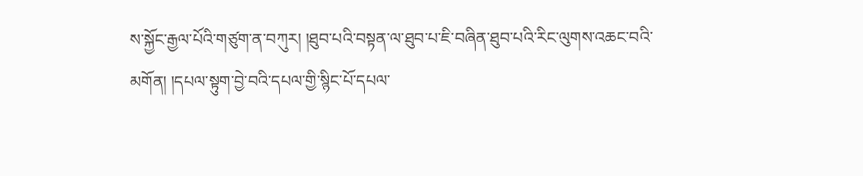ས་སྐྱོང་རྒྱལ་པོའི་གཙུག་ན་བཀུར། །ཐུབ་པའི་བསྟན་ལ་ཐུབ་པ་ཇི་བཞིན་ཐུབ་པའི་རིང་ལུགས་འཆང་བའི་མགོན། །དཔལ་སྟུག་བྱེ་བའི་དཔལ་གྱི་སྙིང་པོ་དཔལ་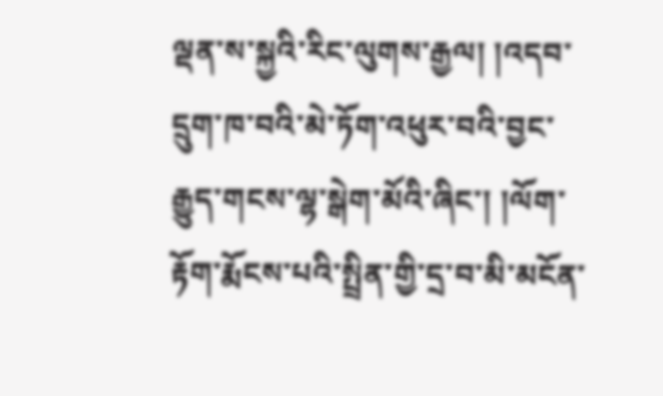ལྡན་ས་སྐྱའི་རིང་ལུགས་རྒྱལ། །འདབ་དྲུག་ཁ་བའི་མེ་ཏོག་འཕུར་བའི་བྱང་རྒྱུད་གངས་ལྷ་སྒེག་མོའི་ཞིང་། །ལོག་རྟོག་རྨོངས་པའི་སྤྲིན་གྱི་དྲ་བ་མི་མངོན་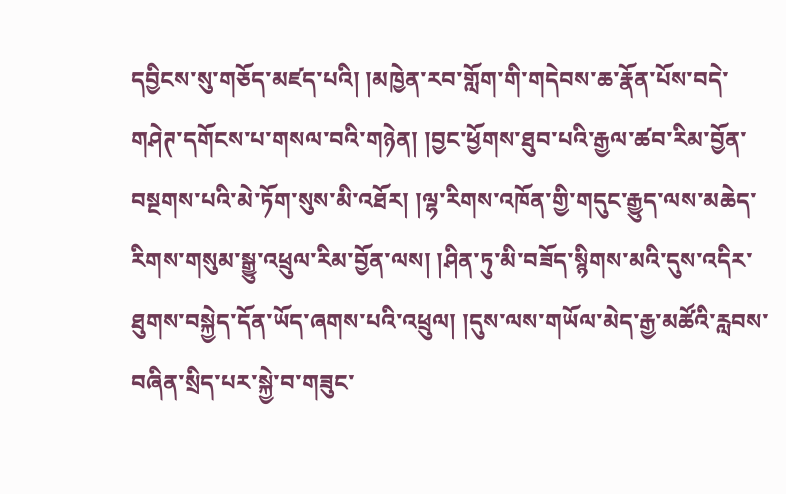དབྱིངས་སུ་གཅོད་མཛད་པའི། །མཁྱེན་རབ་གློག་གི་གདེབས་ཆ་རྣོན་པོས་བདེ་གཤེཊ་དགོངས་པ་གསལ་བའི་གཉེན། །བྱང་ཕྱོགས་ཐུབ་པའི་རྒྱལ་ཚབ་རིམ་བྱོན་བསྔགས་པའི་མེ་ཏོག་སུས་མི་འཐོར། །ལྷ་རིགས་འཁོན་གྱི་གདུང་རྒྱུད་ལས་མཆེད་རིགས་གསུམ་སྒྱུ་འཕྲུལ་རིམ་བྱོན་ལས། །ཤིན་ཏུ་མི་བཟོད་སྙིགས་མའི་དུས་འདིར་ཐུགས་བསྐྱེད་དོན་ཡོད་ཞགས་པའི་འཕྲུལ། །དུས་ལས་གཡོལ་མེད་རྒྱ་མཚོའི་རླབས་བཞིན་སྲིད་པར་སྐྱེ་བ་གཟུང་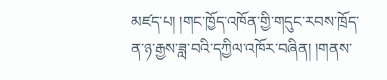མཛད་པ། །གང་ཁྱོད་འཁོན་གྱི་གདུང་རབས་ཁྲོད་ན་ཉ་རྒྱས་ཟླ་བའི་དཀྱིལ་འཁོར་བཞིན། །གནས་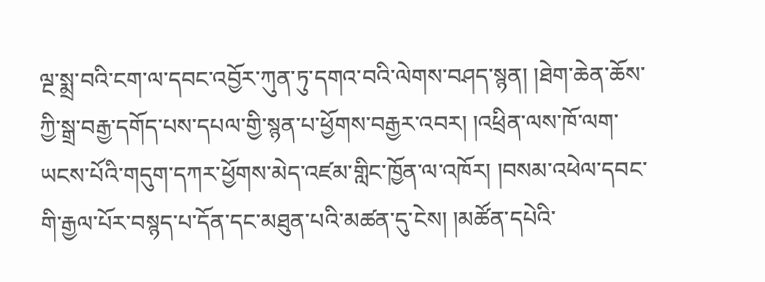ལྔ་སྨྲ་བའི་ངག་ལ་དབང་འབྱོར་ཀུན་ཏུ་དགའ་བའི་ལེགས་བཤད་སྙན། །ཐེག་ཆེན་ཆོས་ཀྱི་སྒྲ་བརྒྱ་དགོད་པས་དཔལ་གྱི་སྙན་པ་ཕྱོགས་བརྒྱར་འབར། །འཕྲིན་ལས་ཁོ་ལག་ཡངས་པོའི་གདུག་དཀར་ཕྱོགས་མེད་འཛམ་གླིང་ཁྱོན་ལ་འཁོར། །བསམ་འཕེལ་དབང་གི་རྒྱལ་པོར་བསྙད་པ་དོན་དང་མཐུན་པའི་མཚན་དུ་ངེས། །མཚོན་དཔེའི་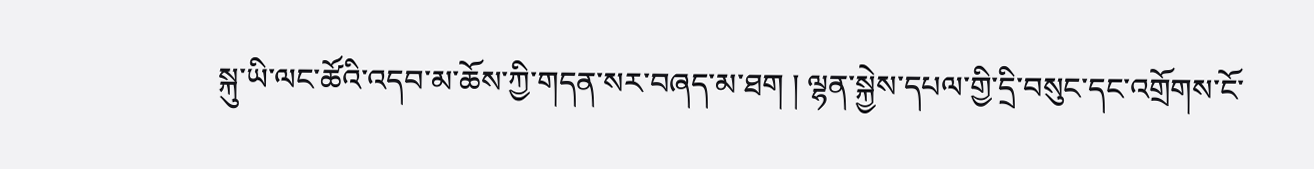སྐུ་ཡི་ལང་ཚོའི་འདབ་མ་ཆོས་ཀྱི་གདན་སར་བཞད་མ་ཐག ། ལྷན་སྐྱེས་དཔལ་གྱི་དྲི་བསུང་དང་འགྲོགས་ངོ་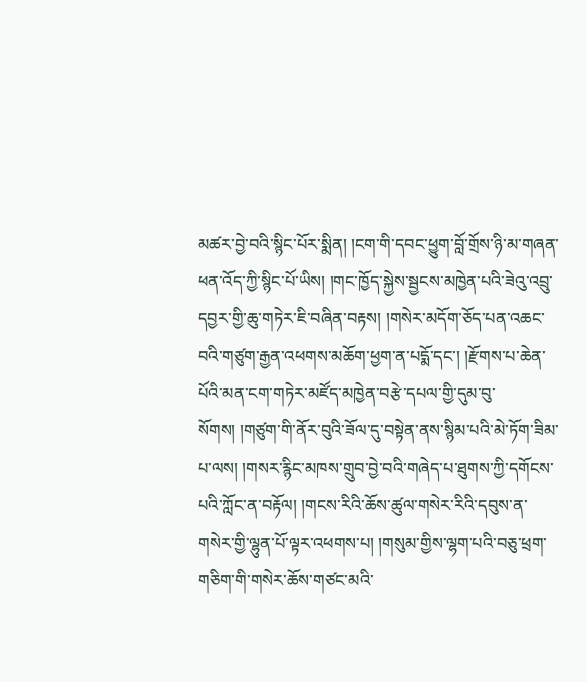མཚར་བྱེ་བའི་སྙིང་པོར་སྨིན། །ངག་གི་དབང་ཕྱུག་བློ་གྲོས་ཉི་མ་གཞན་ཕན་འོད་ཀྱི་སྙིང་པོ་ཡིས། །གང་ཁྱོད་སྐྱེས་སྦྱངས་མཁྱེན་པའི་ཟེའུ་འབྲུ་དབྱར་གྱི་ཆུ་གཏེར་ཇི་བཞིན་བརྟས། །གསེར་མདོག་ཅོད་པན་འཆང་བའི་གཙུག་རྒྱན་འཕགས་མཆོག་ཕྱག་ན་པདྨོ་དང་། །རྫོགས་པ་ཆེན་པོའི་མན་ངག་གཏེར་མཛོད་མཁྱེན་བརྩེ་དཔལ་གྱི་དུམ་བུ་སོགས། །གཙུག་གི་ནོར་བུའི་ཟོལ་དུ་བསྟེན་ནས་སྙིམ་པའི་མེ་ཏོག་ཟིམ་པ་ལས། །གསར་རྙིང་མཁས་གྲུབ་བྱེ་བའི་གཞེད་པ་ཐུགས་ཀྱི་དགོངས་པའི་ཀློང་ན་བརྟོལ། །གངས་རིའི་ཆོས་ཚུལ་གསེར་རིའི་དབུས་ན་གསེར་གྱི་ལྷུན་པོ་ལྟར་འཕགས་པ། །གསུམ་གྱིས་ལྷག་པའི་བཅུ་ཕྲག་གཅིག་གི་གསེར་ཆོས་གཙང་མའི་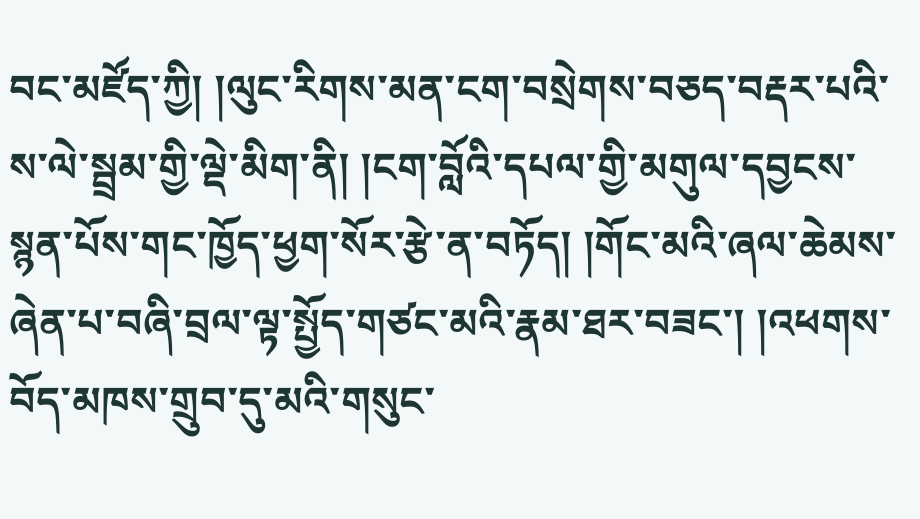བང་མཛོད་ཀྱི། །ལུང་རིགས་མན་ངག་བསྲེགས་བཅད་བརྡར་པའི་ས་ལེ་སྦྲམ་གྱི་ལྡེ་མིག་ནི། །ངག་བློའི་དཔལ་གྱི་མགུལ་དབྱངས་སྙན་པོས་གང་ཁྱོད་ཕྱག་སོར་རྩེ་ན་བཏོད། །གོང་མའི་ཞལ་ཆེམས་ཞེན་པ་བཞི་བྲལ་ལྟ་སྤྱོད་གཙང་མའི་རྣམ་ཐར་བཟང་། །འཕགས་བོད་མཁས་གྲུབ་དུ་མའི་གསུང་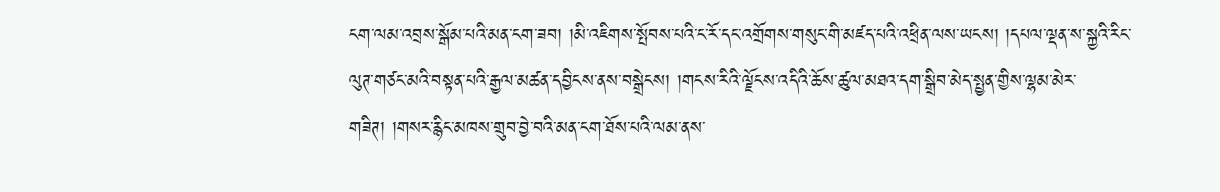ངག་ལམ་འབྲས་སྒོམ་པའི་མན་ངག་ཟབ། །མི་འཇིགས་སྤོབས་པའི་ང་རོ་དང་འགྲོགས་གསུང་གི་མཛད་པའི་འཕྲིན་ལས་ཡངས། །དཔལ་ལྡན་ས་སྐྱའི་རིང་ལུཊ་གཙང་མའི་བསྟན་པའི་རྒྱལ་མཚན་དབྱིངས་ནས་བསྒྲེངས། །གངས་རིའི་ལྗོངས་འདིའི་ཆོས་ཚུལ་མཐའ་དག་སྒྲིབ་མེད་སྤྱན་གྱིས་ལྷམ་མེར་གཟིཊ། །གསར་རྙིང་མཁས་གྲུབ་བྱེ་བའི་མན་ངག་ཐོས་པའི་ལམ་ནས་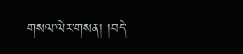གསལ་ལེར་གསན། །བདེ་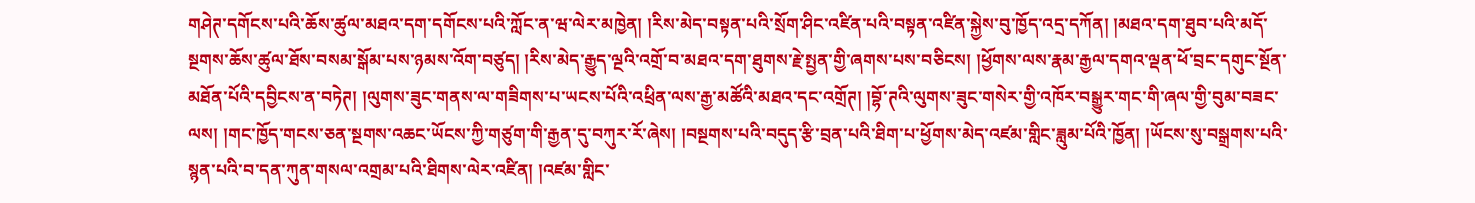གཤེཊ་དགོངས་པའི་ཆོས་ཚུལ་མཐའ་དག་དགོངས་པའི་ཀློང་ན་ཝ་ལེར་མཁྱེན། །རིས་མེད་བསྟན་པའི་སྲོག་ཤིང་འཛིན་པའི་བསྟན་འཛིན་སྐྱེས་བུ་ཁྱོད་འདྲ་དཀོན། །མཐའ་དག་ཐུབ་པའི་མདོ་སྔགས་ཆོས་ཚུལ་ཐོས་བསམ་སྒོམ་པས་ཉམས་འོག་བཙུད། །རིས་མེད་རྒྱུད་ལྔའི་འགྲོ་བ་མཐའ་དག་ཐུགས་རྗེ་སྤྱན་གྱི་ཞགས་པས་བཅིངས། །ཕྱོགས་ལས་རྣམ་རྒྱལ་དགའ་ལྡན་ཕོ་བྲང་དགུང་སྔོན་མཐོན་པོའི་དབྱིངས་ན་བཏེཊ། །ལུགས་ཟུང་གནས་ལ་གཟིགས་པ་ཡངས་པོའི་འཕྲིན་ལས་རྒྱ་མཚོའི་མཐའ་དང་འགྲོཊ། །བྷོ་ཊའི་ལུགས་ཟུང་གསེར་གྱི་འཁོར་བསྒྱུར་གང་གི་ཞལ་གྱི་བུམ་བཟང་ལས། །གང་ཁྱོད་གངས་ཅན་སྔགས་འཆང་ཡོངས་ཀྱི་གཙུག་གི་རྒྱན་དུ་བཀུར་རོ་ཞེས། །བསྔགས་པའི་བདུད་རྩི་བྲན་པའི་ཐིག་པ་ཕྱོགས་མེད་འཛམ་གླིང་ཟླུམ་པོའི་ཁྱོན། །ཡོངས་སུ་བསྒྲགས་པའི་སྙན་པའི་བ་དན་ཀུན་གསལ་འགྲམ་པའི་ཐིགས་ལེར་འཛིན། །འཛམ་གླིང་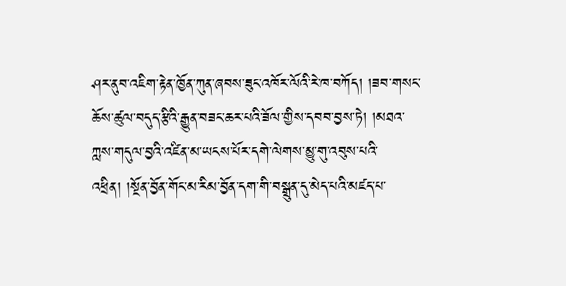ཤར་ནུབ་འཇིག་རྟེན་ཁྱོན་ཀུན་ཞབས་ཟུང་འཁོར་ལོའི་རེ་ཁ་བཀོད། །ཟབ་གསང་ཆོས་ཚུལ་བདུད་རྩིའི་རྒྱུན་བཟང་ཆར་པའི་ཟོལ་གྱིས་དབབ་བྱས་ཏེ། །མཐའ་ཀླས་གདུལ་བྱའི་འཛིན་མ་ཡངས་པོར་དགེ་ལེགས་མྱུ་གུ་འབུས་པའི་འཕྲིན། །སྔོན་བྱོན་གོང་མ་རིམ་བྱོན་དག་གི་བསྒྲུན་དུ་མེད་པའི་མཛད་པ་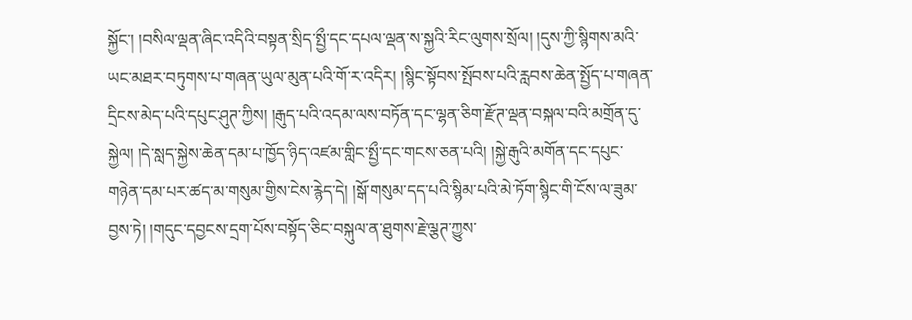སྐྱོང་། །བསིལ་ལྡན་ཞིང་འདིའི་བསྟན་སྲིད་སྤྱྀ་དང་དཔལ་ལྡན་ས་སྐྱའི་རིང་ལུགས་སྲོལ། །དུས་ཀྱི་སྙིགས་མའི་ཡང་མཐར་བཏུགས་པ་གཞན་ཡུལ་མུན་པའི་གོ་ར་འདིར། །སྙིང་སྟོབས་སྤོབས་པའི་རླབས་ཆེན་སྤྱོད་པ་གཞན་དྲིངས་མེད་པའི་དཔུང་ཤུཊ་ཀྱིས། །རྒུད་པའི་འདམ་ལས་བཏོན་དང་ལྷན་ཅིག་རྫོཊ་ལྡན་བསྐལ་བའི་མགྲོན་དུ་སྐྱེལ། །དེ་སླད་སྐྱེས་ཆེན་དམ་པ་ཁྱོད་ཉིད་འཛམ་གླིང་སྤྱྀ་དང་གངས་ཅན་པའི། །སྐྱེ་རྒུའི་མགོན་དང་དཔུང་གཉེན་དམ་པར་ཚད་མ་གསུམ་གྱིས་ངེས་རྙེད་དེ། །སྒོ་གསུམ་དད་པའི་སྙིམ་པའི་མེ་ཏོག་སྙིང་གི་ངོས་ལ་ཟུམ་བྱས་ཏེ། །གདུང་དབྱངས་དྲག་པོས་བསྟོད་ཅིང་བསྐུལ་ན་ཐུགས་རྗེ་ལྕཊ་ཀྱུས་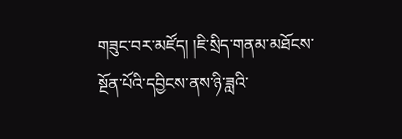གཟུང་བར་མཛོད། །ཇི་སྲིད་གནམ་མཐོངས་སྔོན་པོའི་དབྱིངས་ནས་ཉི་ཟླའི་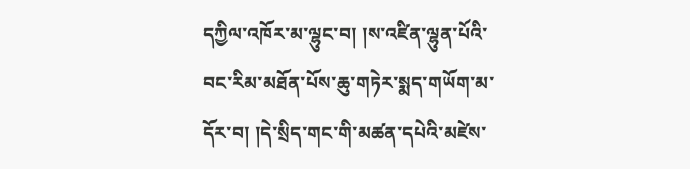དཀྱིལ་འཁོར་མ་ལྷུང་བ། །ས་འཛིན་ལྷུན་པོའི་བང་རིམ་མཐོན་པོས་ཆུ་གཏེར་སྨད་གཡོག་མ་དོར་བ། །དེ་སྲིད་གང་གི་མཚན་དཔེའི་མཛེས་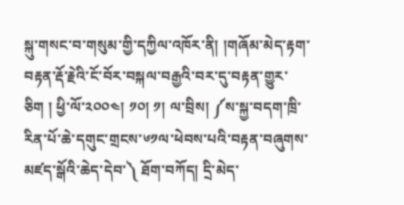སྐུ་གསང་བ་གསུམ་གྱི་དཀྱིལ་འཁོར་ནི། །གཞོམ་མེད་རྟག་བརྟན་རྡོ་རྗེའི་ངོ་བོར་བསྐལ་བརྒྱའི་བར་དུ་བརྟན་གྱུར་ཅིག ། ཕྱི་ལོ་༢༠༠༤། ༡༠། ༡། ལ་བྲིས། ༼ས་སྐྱ་བདག་ཁྲི་རིན་པོ་ཆེ་དགུང་གྲངས་༦༡ལ་ཕེབས་པའི་བརྟན་བཞུགས་མཛད་སྒོའི་ཆེད་དེབ་༽ ཐོག་བཀོད། དྲི་མེད་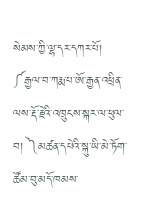སེམས་ཀྱི་ལྷ་དར་དཀར་པོ། ༼རྒྱལ་བ་ཀརྨ་པ་ཨོ་རྒྱན་འཕྲིན་ལས་རྡོ་རྗེའི་འཁྲུངས་སྐར་ལ་ཕུལ་བ། ༽མཚན་དཔེའི་སྐུ་ཡི་མེ་ཏོག་ཚོམ་བུ་མདོ་ཁམས་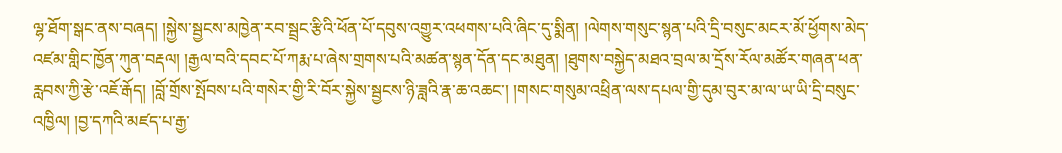ལྷ་ཐོག་སྒང་ནས་བཞད། །སྐྱེས་སྦྱངས་མཁྱེན་རབ་སྦྲང་རྩིའི་ཕོན་པོ་དབུས་འགྱུར་འཕགས་པའི་ཞིང་དུ་སྨིན། །ལེགས་གསུང་སྙན་པའི་དྲི་བསུང་མངར་མོ་ཕྱོགས་མེད་འཛམ་གླིང་ཁྱོན་ཀུན་བརྡལ། །རྒྱལ་བའི་དབང་པོ་ཀརྨ་པ་ཞེས་གྲགས་པའི་མཚན་སྙན་དོན་དང་མཐུན། །ཐུགས་བསྐྱེད་མཐའ་བྲལ་མ་དྲོས་རོལ་མཚོར་གཞན་ཕན་རླབས་ཀྱི་རྩེ་འཇོ་རྒོད། །བློ་གྲོས་སྤོབས་པའི་གསེར་གྱི་རི་བོར་སྐྱེས་སྦྱངས་ཉི་ཟླའི་རྣ་ཆ་འཆང་། །གསང་གསུམ་འཕྲིན་ལས་དཔལ་གྱི་དུམ་བུར་མ་ལ་ཡ་ཡི་དྲི་བསུང་འཁྱིལ། །བྱ་དཀའི་མཛད་པ་རྒྱ་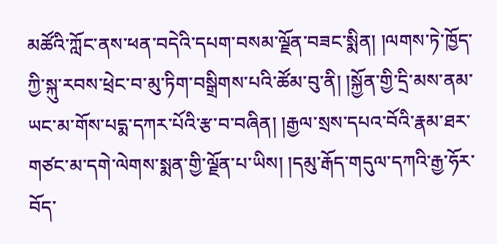མཚོའི་ཀློང་ནས་ཕན་བདེའི་དཔག་བསམ་ལྗོན་བཟང་སྨིན། །ལགས་ཏེ་ཁྱོད་ཀྱི་སྐུ་རབས་ཕྲེང་བ་མུ་ཏིག་བསྒྲིགས་པའི་ཚོམ་བུ་ནི། །སྐྱོན་གྱི་དྲི་མས་ནམ་ཡང་མ་གོས་པདྨ་དཀར་པོའི་རྩ་བ་བཞིན། །རྒྱལ་སྲས་དཔའ་བོའི་རྣམ་ཐར་གཙང་མ་དགེ་ལེགས་སྨན་གྱི་ལྗོན་པ་ཡིས། །དམུ་རྒོད་གདུལ་དཀའི་རྒྱ་ཧོར་བོད་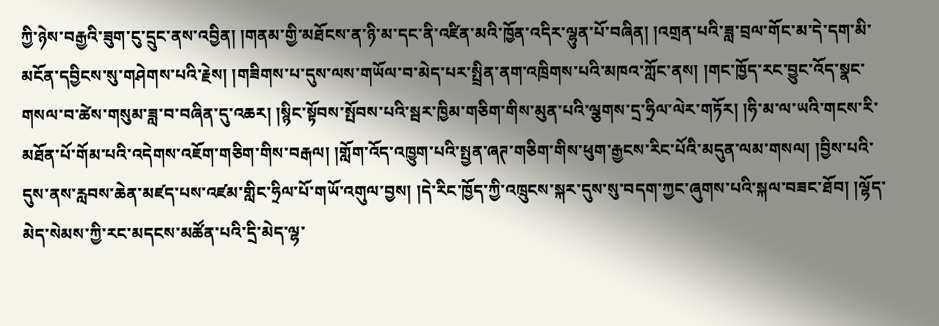ཀྱི་ཉེས་བརྒྱའི་ཟུག་ངུ་དྲུང་ནས་འབྱིན། །གནམ་གྱི་མཐོངས་ན་ཉི་མ་དང་ནི་འཛིན་མའི་ཁྱོན་འདིར་ལྷུན་པོ་བཞིན། །འགྲན་པའི་ཟླ་བྲལ་གོང་མ་དེ་དག་མི་མངོན་དབྱིངས་སུ་གཤེགས་པའི་རྗེས། །གཟིགས་པ་དུས་ལས་གཡོལ་བ་མེད་པར་སྤྲིན་ནག་འཁྲིགས་པའི་མཁའ་ཀློང་ནས། །གང་ཁྱོད་རང་བྱུང་འོད་སྣང་གསལ་བ་ཚེས་གསུམ་ཟླ་བ་བཞིན་དུ་འཆར། །སྙིང་སྟོབས་སྤོབས་པའི་སྦར་ཁྱིམ་གཅིག་གིས་མུན་པའི་ལྕགས་དྲ་ཧྲིལ་ལེར་གཏོར། །ཧི་མ་ལ་ཡའི་གངས་རི་མཐོན་པོ་གོམ་པའི་འདེགས་འཇོག་གཅིག་གིས་བརྒལ། །གློག་འོད་འཁྱུག་པའི་སྤྱན་ཞཊ་གཅིག་གིས་ཕུག་རྒྱངས་རིང་པོའི་མདུན་ལམ་གསལ། །བྱིས་པའི་དུས་ནས་རླབས་ཆེན་མཛད་པས་འཛམ་གླིང་ཧྲིལ་པོ་གཡོ་འགུལ་བྱས། །དེ་རིང་ཁྱོད་ཀྱི་འཁྲུངས་སྐར་དུས་སུ་བདག་ཀྱང་ཞུགས་པའི་སྐལ་བཟང་ཐོབ། །ལྷོད་མེད་སེམས་ཀྱི་རང་མདངས་མཚོན་པའི་དྲི་མེད་ལྷ་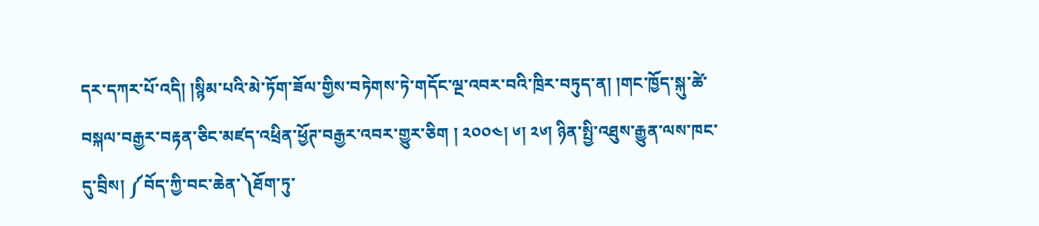དར་དཀར་པོ་འདི། །སྙིམ་པའི་མེ་ཏོག་ཟོལ་གྱིས་བཏེགས་ཏེ་གདོང་ལྔ་འབར་བའི་ཁྲིར་བཏུད་ན། །གང་ཁྱོད་སྐུ་ཚེ་བསྐལ་བརྒྱར་བརྟན་ཅིང་མཛད་འཕྲིན་ཕྱོཊ་བརྒྱར་འབར་གྱུར་ཅིག ། ༢༠༠༤། ༦། ༢༦། ཉིན་སྤྱི་འཐུས་རྒྱུན་ལས་ཁང་དུ་བྲིས། ༼བོད་ཀྱི་བང་ཆེན་༽ཐོག་ཏུ་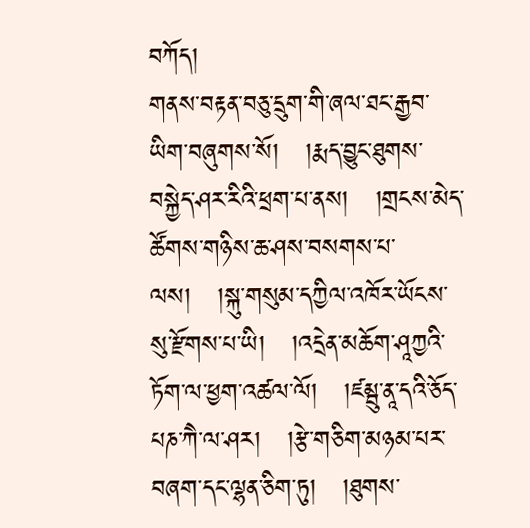བཀོད།
གནས་བརྟན་བཅུ་དྲུག་གི་ཞལ་ཐང་རྒྱབ་ཡིག་བཞུགས་སོ།   །རྨད་བྱུང་ཐུགས་བསྐྱེད་ཤར་རིའི་ཕྲག་པ་ནས།   །གྲངས་མེད་ཚོགས་གཉིས་ཆ་ཤས་བསགས་པ་ལས།   །སྐུ་གསུམ་དཀྱིལ་འཁོར་ཡོངས་སུ་རྫོགས་པ་ཡི།   །འདྲེན་མཆོག་ཤཱཀྱའི་ཏོག་ལ་ཕྱག་འཚལ་ལོ།   །ཛམྦུ་ནཱ་དའི་ཅོད་པཎ་ཀཻ་ལ་ཤར།   །རྩེ་གཅིག་མཉམ་པར་བཞག་དང་ལྷན་ཅིག་ཏུ།   །ཐུགས་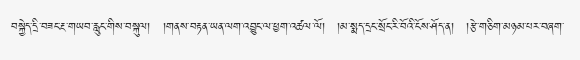བསྐྱེད་དྲི་བཟང་རྔ་གཡབ་རླུང་གིས་བསྐུལ།   །གནས་བརྟན་ཡན་ལག་འབྱུང་ལ་ཕྱག་འཚལ་ལོ།   །མ་སྨད་དྲང་སྲོང་རི་བོའི་ངོས་ཤོད་ན།   །རྩེ་གཅིག་མཉམ་པར་བཞག་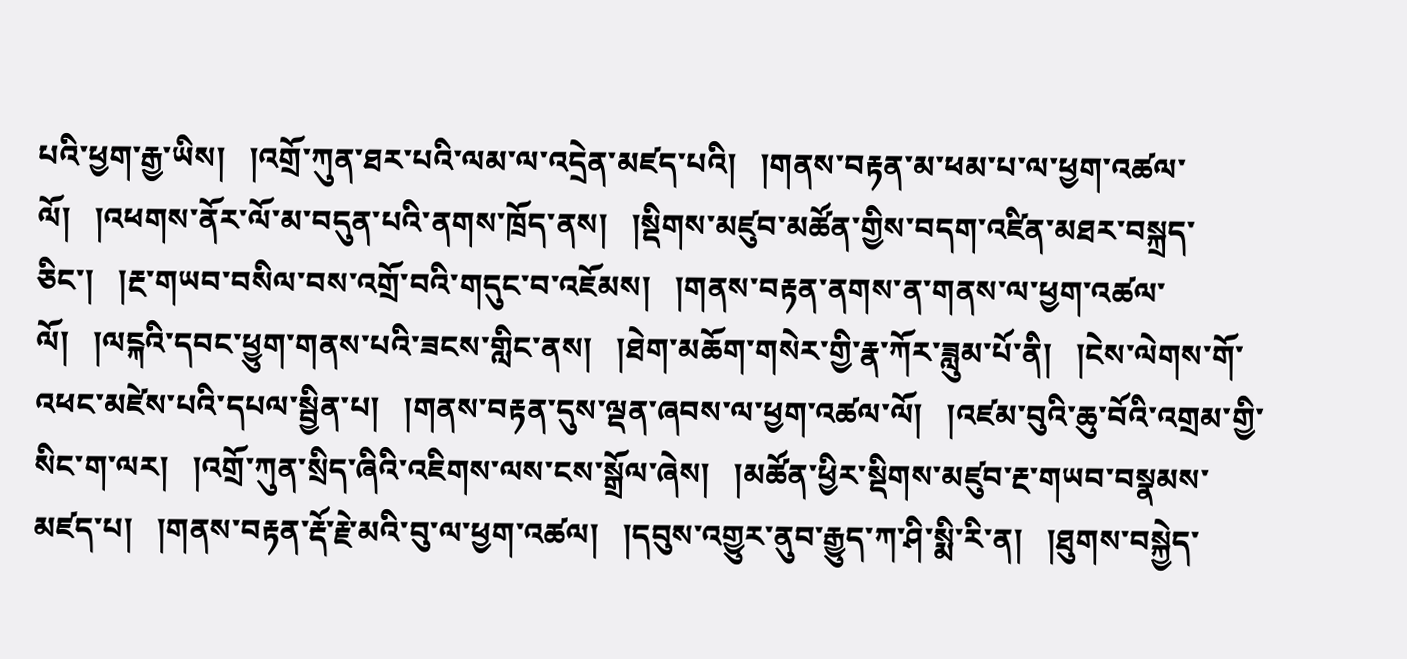པའི་ཕྱག་རྒྱ་ཡིས།   །འགྲོ་ཀུན་ཐར་པའི་ལམ་ལ་འདྲེན་མཛད་པའི།   །གནས་བརྟན་མ་ཕམ་པ་ལ་ཕྱག་འཚལ་ལོ།   །འཕགས་ནོར་ལོ་མ་བདུན་པའི་ནགས་ཁྲོད་ནས།   །སྡིགས་མཛུབ་མཚོན་གྱིས་བདག་འཛིན་མཐར་བསྐྲད་ཅིང་།   །རྔ་གཡབ་བསིལ་བས་འགྲོ་བའི་གདུང་བ་འཇོམས།   །གནས་བརྟན་ནགས་ན་གནས་ལ་ཕྱག་འཚལ་ལོ།   །ལངྐའི་དབང་ཕྱུག་གནས་པའི་ཟངས་གླིང་ནས།   །ཐེག་མཆོག་གསེར་གྱི་རྣ་ཀོར་ཟླུམ་པོ་ནི།   །ངེས་ལེགས་གོ་འཕང་མཛེས་པའི་དཔལ་སྦྱིན་པ།   །གནས་བརྟན་དུས་ལྡན་ཞབས་ལ་ཕྱག་འཚལ་ལོ།   །འཛམ་བུའི་ཆུ་བོའི་འགྲམ་གྱི་སིང་ག་ལར།   །འགྲོ་ཀུན་སྲིད་ཞིའི་འཇིགས་ལས་ངས་སྒྲོལ་ཞེས།   །མཚོན་ཕྱིར་སྡིགས་མཛུབ་རྔ་གཡབ་བསྣམས་མཛད་པ།   །གནས་བརྟན་རྡོ་རྗེ་མའི་བུ་ལ་ཕྱག་འཚལ།   །དབུས་འགྱུར་ནུབ་རྒྱུད་ཀ་ཤི་སྨི་རི་ན།   །ཐུགས་བསྐྱེད་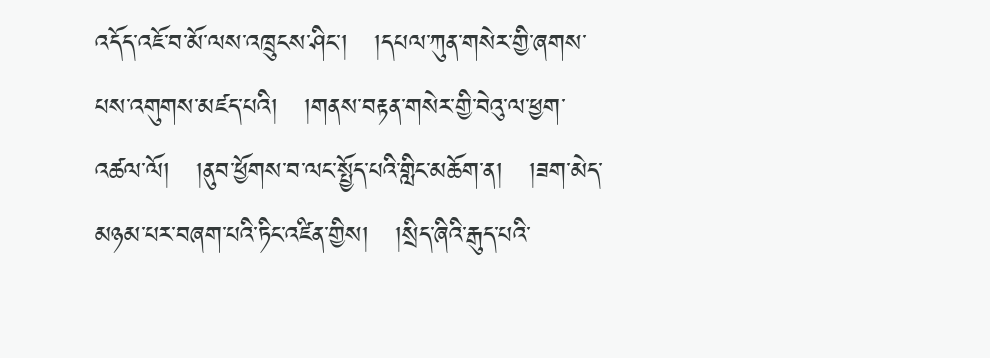འདོད་འཇོ་བ་མོ་ལས་འཁྲུངས་ཤིང་།   །དཔལ་ཀུན་གསེར་གྱི་ཞགས་པས་འགུགས་མཛད་པའི།   །གནས་བརྟན་གསེར་གྱི་བེའུ་ལ་ཕྱག་འཚལ་ལོ།   །ནུབ་ཕྱོགས་བ་ལང་སྤྱོད་པའི་གླིང་མཆོག་ན།   །ཟག་མེད་མཉམ་པར་བཞག་པའི་ཏིང་འཛིན་གྱིས།   །སྲིད་ཞིའི་རྒུད་པའི་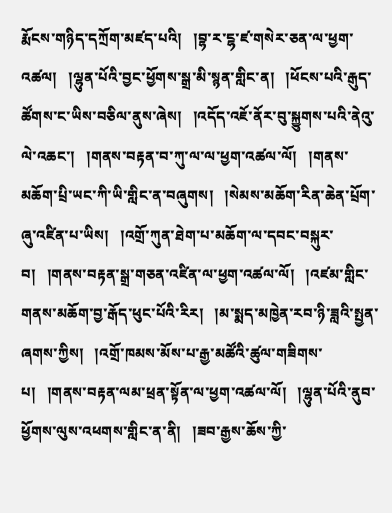རྨོངས་གཉིད་དཀྲོག་མཛད་པའི།   །བྷ་ར་ངྷ་ཛ་གསེར་ཅན་ལ་ཕྱག་འཚལ།   །ལྷུན་པོའི་བྱང་ཕྱོགས་སྒྲ་མི་སྙན་གླིང་ན།   །ཕོངས་པའི་རྒུད་ཚོགས་ང་ཡིས་བཅིལ་ནུས་ཞེས།   །འདོད་འཇོ་ནོར་བུ་སྐྱུགས་པའི་ནེའུ་ལེ་འཆང་།   །གནས་བརྟན་བ་ཀུ་ལ་ལ་ཕྱག་འཚལ་ལོ།   །གནས་མཆོག་པྲི་ཡང་ཀི་ཡི་གླིང་ན་བཞུགས།   །སེམས་མཆོག་རིན་ཆེན་པྲོག་ཞུ་འཛིན་པ་ཡིས།   །འགྲོ་ཀུན་ཐེག་པ་མཆོག་ལ་དབང་བསྐུར་བ།   །གནས་བརྟན་སྒྲ་གཅན་འཛིན་ལ་ཕྱག་འཚལ་ལོ།   །འཛམ་གླིང་གནས་མཆོག་བྱ་རྒོད་ཕུང་པོའི་རིར།   །མ་སྨད་མཁྱེན་རབ་ཉི་ཟླའི་སྤྱན་ཞགས་ཀྱིས།   །འགྲོ་ཁམས་མོས་པ་རྒྱ་མཚོའི་ཚུལ་གཟིགས་པ།   །གནས་བརྟན་ལམ་ཕྲན་སྟོན་ལ་ཕྱག་འཚལ་ལོ།   །ལྷུན་པོའི་ནུབ་ཕྱོགས་ལུས་འཕགས་གླིང་ན་ནི།   །ཟབ་རྒྱས་ཆོས་ཀྱི་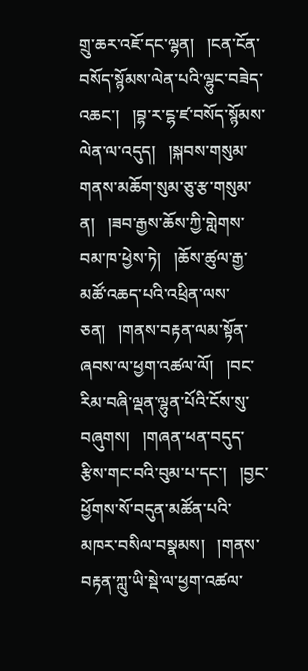གྲུ་ཆར་འཇོ་དང་ལྷན།   །ངན་ངོན་བསོད་སྙོམས་ལེན་པའི་ལྷུང་བཟེད་འཆང་།   །བྷ་ར་ངྷ་ཛ་བསོད་སྙོམས་ལེན་ལ་འདུད།   །སྐབས་གསུམ་གནས་མཆོག་སུམ་ཅུ་རྩ་གསུམ་ན།   །ཟབ་རྒྱས་ཆོས་ཀྱི་གླེགས་བམ་ཁ་ཕྱེས་ཏེ།   །ཆོས་ཚུལ་རྒྱ་མཚོ་འཆད་པའི་འཕྲིན་ལས་ཅན།   །གནས་བརྟན་ལམ་སྟོན་ཞབས་ལ་ཕྱག་འཚལ་ལོ།   །བང་རིམ་བཞི་ལྡན་ལྷུན་པོའི་ངོས་སུ་བཞུགས།   །གཞན་ཕན་བདུད་རྩིས་གང་བའི་བུམ་པ་དང་།   །བྱང་ཕྱོགས་སོ་བདུན་མཚོན་པའི་མཁར་བསིལ་བསྣམས།   །གནས་བརྟན་ཀླུ་ཡི་སྡེ་ལ་ཕྱག་འཚལ་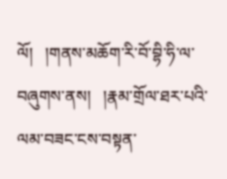ལོ།   །གནས་མཆོག་རི་བོ་བྷི་ཧི་ལ་བཞུགས་ནས།   །རྣམ་གྲོལ་ཐར་པའི་ལམ་བཟང་ངས་བསྟན་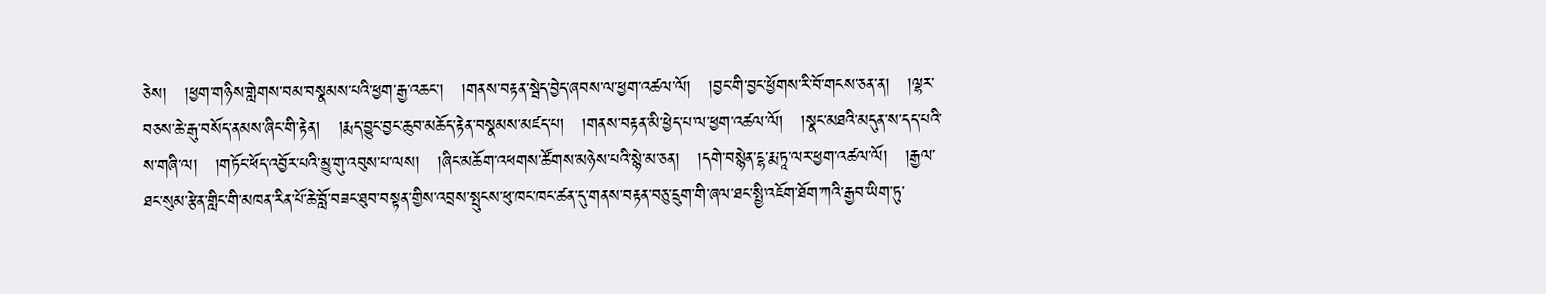ཅེས།   །ཕྱག་གཉིས་གླེགས་བམ་བསྣམས་པའི་ཕྱག་རྒྱ་འཆང་།   །གནས་བརྟན་སྦེད་བྱེད་ཞབས་ལ་ཕྱག་འཚལ་ལོ།   །བྱང་གི་བྱང་ཕྱོགས་རི་བོ་གངས་ཅན་ན།   །ལྷར་བཅས་ཆེ་རྒུ་བསོད་ནམས་ཞིང་གི་རྟེན།   །རྨད་བྱུང་བྱང་ཆུབ་མཆོད་རྟེན་བསྣམས་མཛད་པ།   །གནས་བརྟན་མི་ཕྱེད་པ་ལ་ཕྱག་འཚལ་ལོ།   །སྣང་མཐའི་མདུན་ས་དད་པའི་ས་གཞི་ལ།   །གཏོང་ཕོད་འབྱོར་པའི་མྱུ་གུ་འབུས་པ་ལས།   །ཞིང་མཆོག་འཕགས་ཚོགས་མཉེས་པའི་སྙེ་མ་ཅན།   །དགེ་བསྙེན་ངྷ་རྨ་ཏཱ་ལར་ཕྱག་འཚལ་ལོ།   །རྒྱལ་ཐང་སུམ་རྩེན་གླིང་གི་མཁན་རིན་པོ་ཆེ་བློ་བཟང་ཐུབ་བསྟན་གྱིས་འབྲས་སྤུངས་ཕུ་ཁང་ཁང་ཚན་དུ་གནས་བརྟན་བཅུ་དྲུག་གི་ཞལ་ཐང་སྤྱི་འཇོག་ཐོག་ཀའི་རྒྱབ་ཡིག་ཏུ་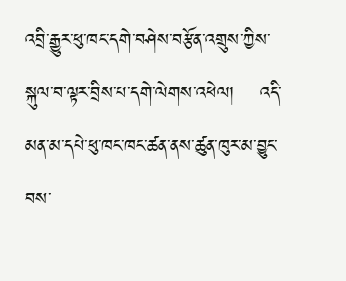འབྲི་རྒྱུར་ཕུ་ཁང་དགེ་བཤེས་བརྩོན་འགྲུས་ཀྱིས་སྐུལ་བ་ལྟར་བྲིས་པ་དགེ་ལེགས་འཕེལ།    འདི་མན་མ་དཔེ་ཕུ་ཁང་ཁང་ཚན་ནས་ཚུན་ཁུར་མ་བྱུང་བས་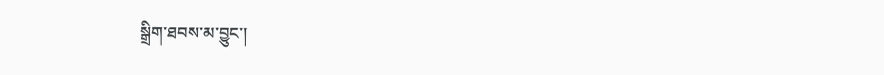སྒྲིག་ཐབས་མ་བྱུང་།